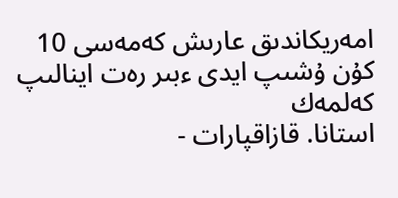امەريكاندىق عارىش كەمەسى 10 كۇن ۇشىپ ايدى ءبىر رەت اينالىپ كەلمەك
استانا. قازاقپارات -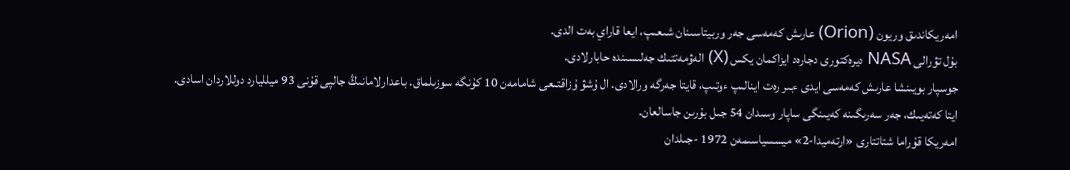امەريكاندىق وريون (Orion) عارىش كەمەسى جەر وربيتاسىنان شىعىپ، ايعا قاراي بەت الدى.
بۇل تۋرالى NASA ديرەكتورى دجارەد ايزاكمان يكس (X) الەۋمەتتىك جەلىسىندە حابارلادى.
جوسپار بويىنشا عارىش كەمەسى ايدى ءبىر رەت اينالىپ ءوتىپ، قايتا جەرگە ورالادى. ال ۇشۋ ۇزاقتىعى شامامەن 10 كۇنگە سوزىلماق. باعدارلامانىڭ جالپى قۇنى 93 ميلليارد دوللاردان اسادى.
ايتا كەتەيىك، جەر سەرىگىنە كەيىنگى ساپار وسىدان 54 جىل بۇرىن جاسالعان.
امەريكا قۇراما شتاتتارى «ارتەميدا-2» ميسسياسىمەن 1972 -جىلدان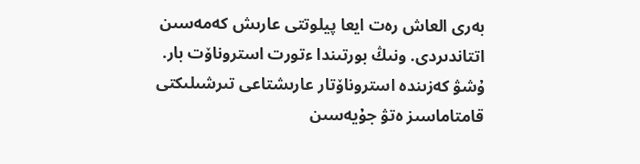بەرى العاش رەت ايعا پيلوتتى عارىش كەمەسىن اتتاندىردى. ونىڭ بورتىندا ءتورت استروناۆت بار. ۇشۋ كەزىندە استروناۆتار عارىشتاعى تىرشىلىكتى قامتاماسىز ەتۋ جۇيەسىن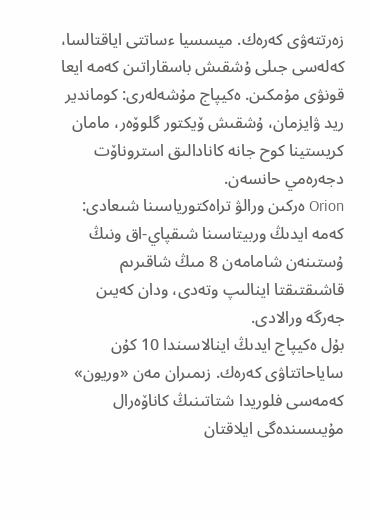زەرتتەۋى كەرەك. ميسسيا ءساتتى اياقتالسا، كەلەسى جىلى ۇشقىش باسقاراتىن كەمە ايعا قونۋى مۇمكىن. ەكيپاج مۇشەلەرى: كوماندير ريد ۋايزمان، ۇشقىش ۆيكتور گلوۆەر، مامان كريستينا كوح جانە كانادالىق استروناۆت دجەرەمي حانسەن.
Orion ەركىن ورالۋ تراەكتورياسىنا شىعادى: كەمە ايدىڭ وربيتاسىنا شىقپاي-اق ونىڭ ۇستىنەن شامامەن 8 مىڭ شاقىرىم قاشىقتىقتا اينالىپ وتەدى، ودان كەيىن جەرگە ورالادى.
بۇل ەكيپاج ايدىڭ اينالاسىندا 10 كۇن ساياحاتتاۋى كەرەك. زىمىران مەن «وريون» كەمەسى فلوريدا شتاتىنىڭ كاناۆەرال مۇيىسىندەگى ايلاقتان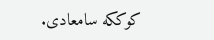كوككە سامعادى.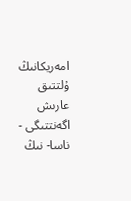امەريكانىڭ ۇلتتىق عارىش اگەنتتىگى - ناسا- نىڭ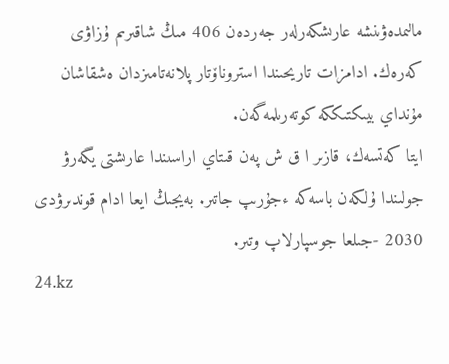مالىمدەۋىنشە عارىشكەرلەر جەردەن 406 مىڭ شاقىرىم ۇزاۋى كەرەك. ادامزات تاريحىندا استروناۆتار پلانەتامىزدان ەشقاشان مۇنداي بيىكتىككە كوتەرىلمەگەن.
ايتا كەتسەك، قازىر ا ق ش پەن قىتاي اراسىندا عارىشتى يگەرۋ جولىندا ۇلكەن باسەكە ءجۇرىپ جاتىر. بەيجىڭ ايعا ادام قوندىرۋدى 2030 -جىلعا جوسپارلاپ وتىر.
24.kz